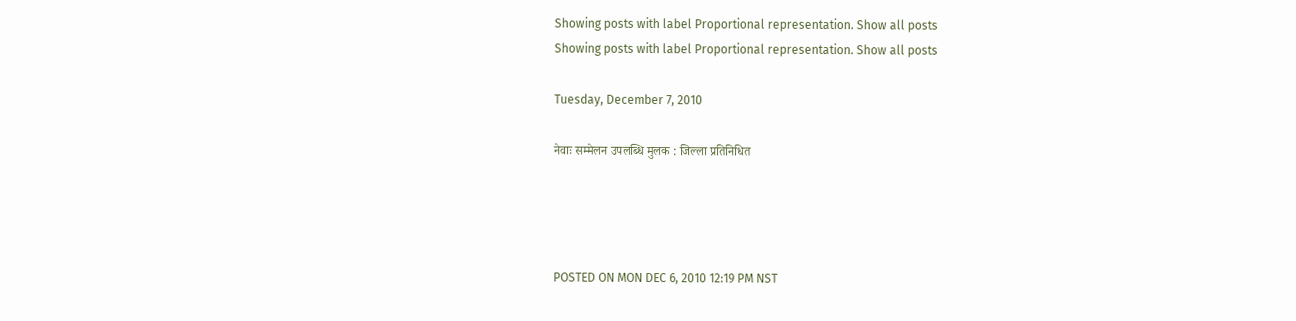Showing posts with label Proportional representation. Show all posts
Showing posts with label Proportional representation. Show all posts

Tuesday, December 7, 2010

नेवाः सम्मेलन उपलब्धि मुलक : जिल्ला प्रतिनिधित




POSTED ON MON DEC 6, 2010 12:19 PM NST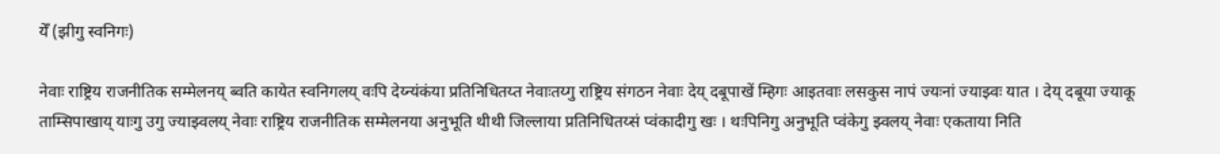येँ (झीगु स्वनिगः)

नेवाः राष्ट्रिय राजनीतिक सम्मेलनय् ब्वति कायेत स्वनिगलय् वःपि देय्न्यंकंया प्रतिनिधितय्त नेवाःतय्गु राष्ट्रिय संगठन नेवाः देय् दबूपाखें म्हिगः आइतवाः लसकुस नापं ज्यःनां ज्याझ्वः यात । देय् दबूया ज्याकू ताम्सिपाखाय् याःगु उगु ज्याझ्वलय् नेवाः राष्ट्रिय राजनीतिक सम्मेलनया अनुभूति थीथी जिल्लाया प्रतिनिधितय्सं प्वंकादीगु खः । थःपिनिगु अनुभूति प्वंकेगु झ्वलय् नेवाः एकताया निति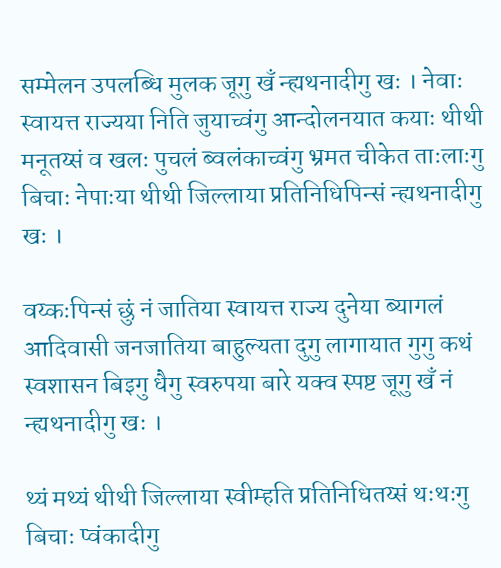सम्मेलन उपलब्धि मुलक जूगु खँ न्ह्यथनादीगु खः । नेवाः स्वायत्त राज्यया निति जुयाच्वंगु आन्दोलनयात कयाः थीथी मनूतय्सं व खलः पुचलं ब्वलंकाच्वंगु भ्रमत चीकेत ताःलाःगु बिचाः नेपाःया थीथी जिल्लाया प्रतिनिधिपिन्सं न्ह्यथनादीगु खः ।

वय्कःपिन्सं छुं नं जातिया स्वायत्त राज्य दुनेया ब्यागलं आदिवासी जनजातिया बाहुल्यता दुगु लागायात गुगु कथं स्वशासन बिइगु धैगु स्वरुपया बारे यक्व स्पष्ट जूगु खँ नं न्ह्यथनादीगु खः ।

थ्यं मथ्यं थीथी जिल्लाया स्वीम्हति प्रतिनिधितय्सं थःथःगु बिचाः प्वंकादीगु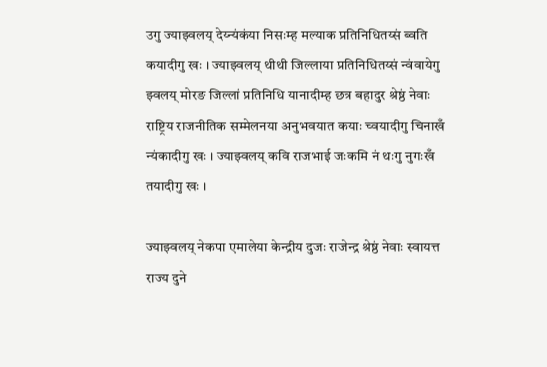उगु ज्याझ्वलय् देय्न्यंकंया निसःम्ह मल्याक प्रतिनिधितय्सं ब्वति कयादीगु खः । ज्याझ्वलय् थीथी जिल्लाया प्रतिनिधितय्सं न्वंवायेगु झ्वलय् मोरङ जिल्लां प्रतिनिधि यानादीम्ह छत्र बहादुर श्रेष्ठं नेवाः राष्ट्रिय राजनीतिक सम्मेलनया अनुभवयात कयाः च्वयादीगु चिनाखँ न्यंकादीगु खः । ज्याझ्वलय् कवि राजभाई जःकमि नं थःगु नुगःखँ तयादीगु खः ।

ज्याझ्वलय् नेकपा एमालेया केन्द्रीय दुजः राजेन्द्र श्रेष्ठं नेवाः स्वायत्त राज्य दुने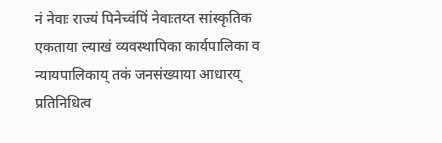नं नेवाः राज्यं पिनेच्वंपिं नेवाःतय्त सांस्कृतिक एकताया ल्याखं व्यवस्थापिका कार्यपालिका व न्यायपालिकाय् तकं जनसंख्याया आधारय् प्रतिनिधित्व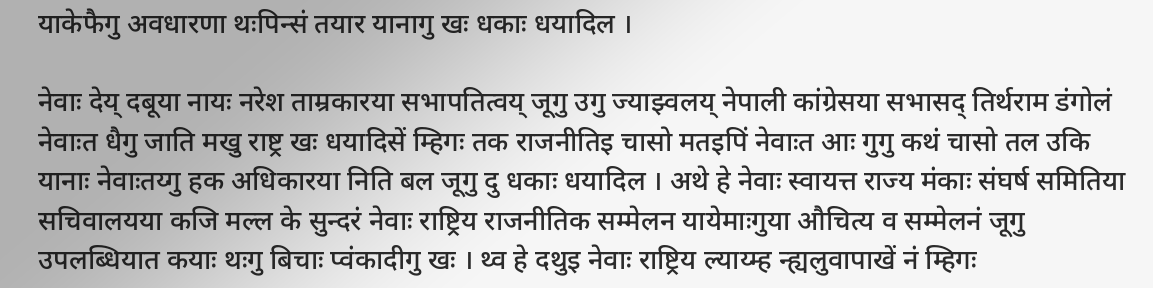याकेफैगु अवधारणा थःपिन्सं तयार यानागु खः धकाः धयादिल ।

नेवाः देय् दबूया नायः नरेश ताम्रकारया सभापतित्वय् जूगु उगु ज्याझ्वलय् नेपाली कांग्रेसया सभासद् तिर्थराम डंगोलं नेवाःत धैगु जाति मखु राष्ट्र खः धयादिसें म्हिगः तक राजनीतिइ चासो मतइपिं नेवाःत आः गुगु कथं चासो तल उकि यानाः नेवाःतय्गु हक अधिकारया निति बल जूगु दु धकाः धयादिल । अथे हे नेवाः स्वायत्त राज्य मंकाः संघर्ष समितिया सचिवालयया कजि मल्ल के सुन्दरं नेवाः राष्ट्रिय राजनीतिक सम्मेलन यायेमाःगुया औचित्य व सम्मेलनं जूगु उपलब्धियात कयाः थःगु बिचाः प्वंकादीगु खः । थ्व हे दथुइ नेवाः राष्ट्रिय ल्याय्म्ह न्ह्यलुवापाखें नं म्हिगः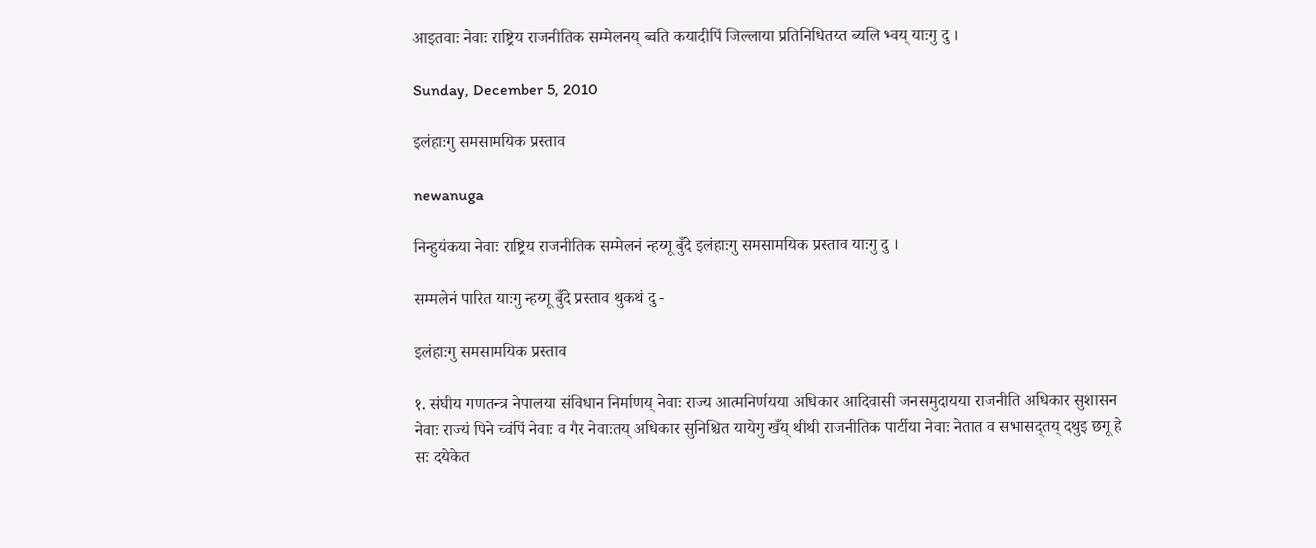आइतवाः नेवाः राष्ट्रिय राजनीतिक सम्मेलनय् ब्वति कयादीपिं जिल्लाया प्रतिनिधितय्त ब्यलि भ्वय् याःगु दु ।

Sunday, December 5, 2010

इलंहाःगु समसामयिक प्रस्ताव

newanuga

निन्हुयंकया नेवाः राष्ट्रिय राजनीतिक सम्मेलनं न्हय्गू बुँदे इलंहाःगु समसामयिक प्रस्ताव याःगु दु ।

सम्मलेनं पारित याःगु न्हय्गू बुँदे प्रस्ताव थुकथं दु -

इलंहाःगु समसामयिक प्रस्ताव

१. संघीय गणतन्त्र नेपालया संविधान निर्माणय् नेवाः राज्य आत्मनिर्णयया अधिकार आदिवासी जनसमुदायया राजनीति अधिकार सुशासन नेवाः राज्यं पिने च्वंपिं नेवाः व गैर नेवाःतय् अधिकार सुनिश्चित यायेगु खँय् थीथी राजनीतिक पार्टीया नेवाः नेतात व सभासद्तय् दथुइ छगू हे सः दयेकेत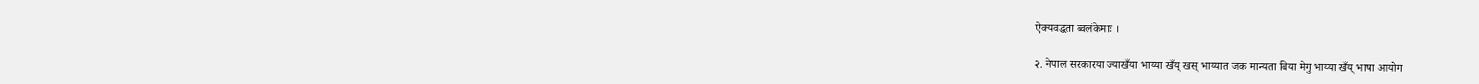ऐक्यवद्धता ब्वलंकेमाः ।

२. नेपाल सरकारया ज्याखँया भाय्या खँय् खस् भाय्यात जक मान्यता बिया मेगु भाय्या खँय् भाषा आयोग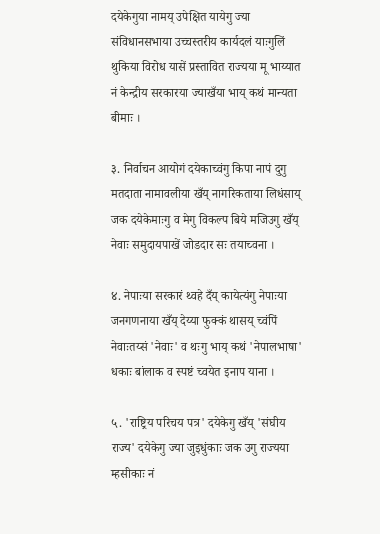दयेकेगुया नामय् उपेक्षित यायेगु ज्या संविधानसभाया उच्चस्तरीय कार्यदलं याःगुलिं थुकिया विरोध यासें प्रस्तावित राज्यया मू भाय्यात नं केन्द्रीय सरकारया ज्याखँया भाय् कथं मान्यता बीमाः ।

३. निर्वाचन आयोगं दयेकाच्वंगु किपा नापं दुगु मतदाता नामावलीया खँय् नागरिकताया लिधंसाय् जक दयेकेमाःगु व मेगु विकल्प बिये मजिउगु खँय् नेवाः समुदायपाखें जोडदार सः तयाच्वना ।

४. नेपाःया सरकारं थ्वहे दँय् कायेत्यंगु नेपाःया जनगणनाया खँय् देय्या फुक्कं थासय् च्वंपिं नेवाःतय्सं 'नेवाः' व थःगु भाय् कथं 'नेपालभाषा' धकाः बांलाक व स्पष्टं च्वयेत इनाप याना ।

५. 'राष्ट्रिय परिचय पत्र' दयेकेगु खँय् 'संघीय राज्य' दयेकेगु ज्या जुइधुंकाः जक उगु राज्यया म्हसीकाः नं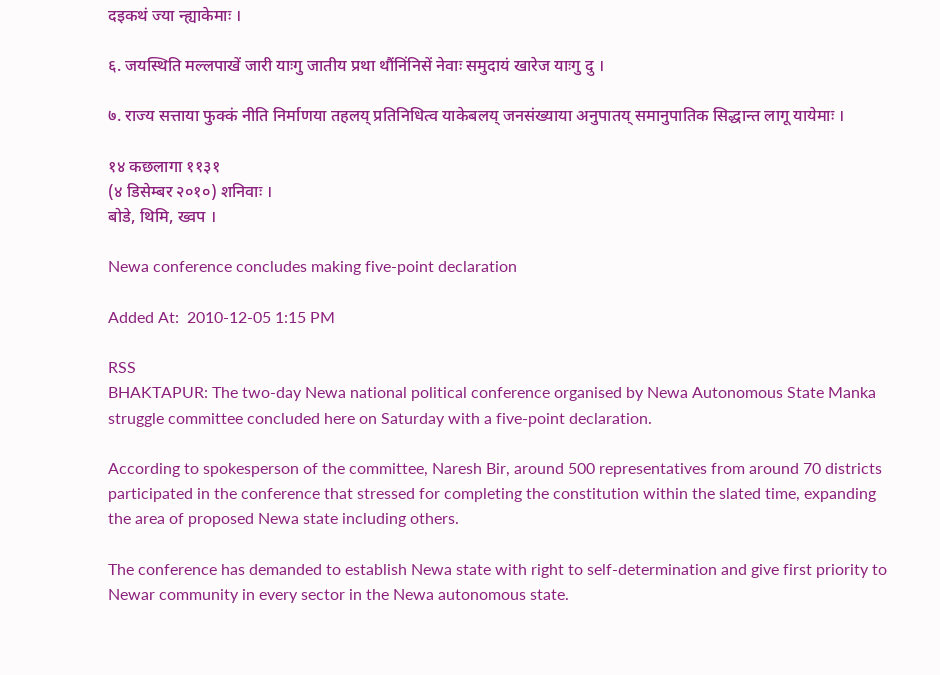दइकथं ज्या न्ह्याकेमाः ।

६. जयस्थिति मल्लपाखें जारी याःगु जातीय प्रथा थौंनिंनिसें नेवाः समुदायं खारेज याःगु दु ।

७. राज्य सत्ताया फुक्कं नीति निर्माणया तहलय् प्रतिनिधित्व याकेबलय् जनसंख्याया अनुपातय् समानुपातिक सिद्धान्त लागू यायेमाः ।

१४ कछलागा ११३१
(४ डिसेम्बर २०१०) शनिवाः ।
बोडे, थिमि, ख्वप ।

Newa conference concludes making five-point declaration

Added At:  2010-12-05 1:15 PM

RSS
BHAKTAPUR: The two-day Newa national political conference organised by Newa Autonomous State Manka struggle committee concluded here on Saturday with a five-point declaration.

According to spokesperson of the committee, Naresh Bir, around 500 representatives from around 70 districts participated in the conference that stressed for completing the constitution within the slated time, expanding the area of proposed Newa state including others.

The conference has demanded to establish Newa state with right to self-determination and give first priority to Newar community in every sector in the Newa autonomous state.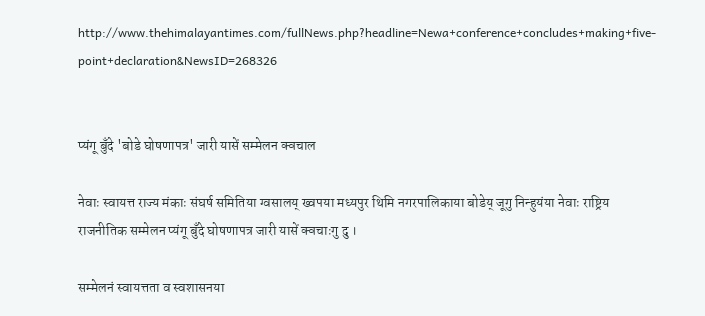http://www.thehimalayantimes.com/fullNews.php?headline=Newa+conference+concludes+making+five-point+declaration&NewsID=268326


प्यंगू बुँदे 'बोडे घोषणापत्र' जारी यासें सम्मेलन क्वचाल

नेवाः स्वायत्त राज्य मंकाः संघर्ष समितिया ग्वसालय् ख्वपया मध्यपुर थिमि नगरपालिकाया बोडेय् जूगु निन्हुयंया नेवाः राष्ट्रिय राजनीतिक सम्मेलन प्यंगू बुँदे घोषणापत्र जारी यासें क्वचाःगु दु ।

सम्मेलनं स्वायत्तता व स्वशासनया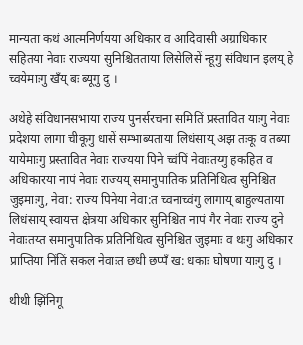मान्यता कथं आत्मनिर्णयया अधिकार व आदिवासी अग्राधिकार सहितया नेवाः राज्यया सुनिश्चितताया लिसेलिसें न्हूगु संविधान इलय् हे च्वयेमाःगु खँय् बः ब्यूगु दु ।

अथेहे संविधानसभाया राज्य पुनर्स‌रचना समितिं प्रस्तावित याःगु नेवाः प्रदेशया लागा चीकूगु धासें सम्भाब्यताया लिधंसाय् अझ तःकू व तब्या यायेमाःगु प्रस्तावित नेवाः राज्यया पिने च्वंपिं नेवाःतय्गु हकहित व अधिकारया नापं नेवाः राज्यय् समानुपातिक प्रतिनिधित्व सुनिश्चित जुइमाःगु, नेवा: राज्य पिनेया नेवा:त च्वनाच्वंगु लागाय् बाहुल्यताया लिधंसाय् स्वायत्त क्षेत्रया अधिकार सुनिश्चित नापं गैर नेवाः राज्य दुने नेवाःतय्त समानुपातिक प्रतिनिधित्व सुनिश्चित जुइमाः व थःगु अधिकार प्राप्तिया निंतिं सकल नेवाःत छधी छप्पँ ख: धकाः घोषणा याःगु दु ।

थीथी झिंनिगू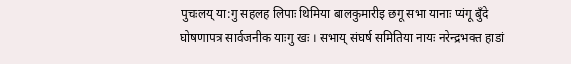पुचःलय् या:गु सहलह लिपाः थिमिया बालकुमारीइ छगू सभा यानाः प्यंगू बुँदे घोषणापत्र सार्वजनीक याःगु खः । सभाय् संघर्ष समितिया नायः नरेन्द्रभक्त हाडां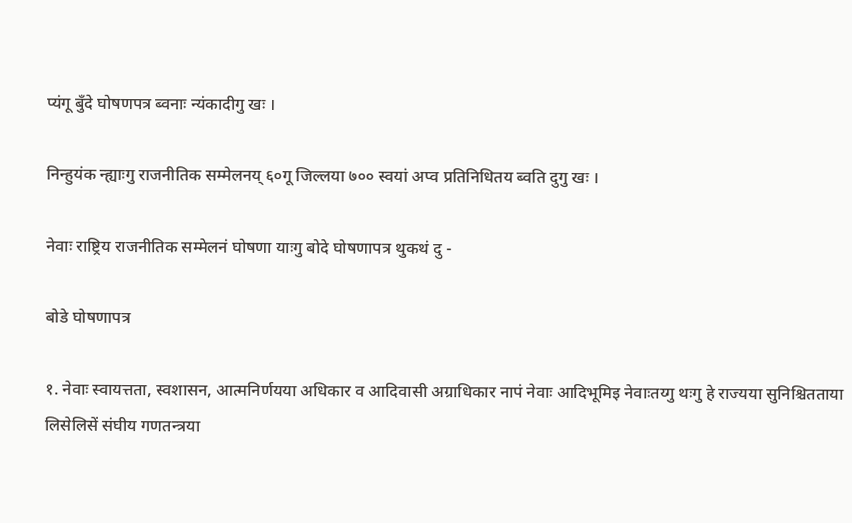प्यंगू बुँदे घोषणपत्र ब्वनाः न्यंकादीगु खः ।

निन्हुयंक न्ह्याःगु राजनीतिक सम्मेलनय् ६०गू जिल्लया ७०० स्वयां अप्व प्रतिनिधितय ब्वति दुगु खः ।

नेवाः राष्ट्रिय राजनीतिक सम्मेलनं घोषणा याःगु बोदे घोषणापत्र थुकथं दु -

बोडे घोषणापत्र

१. नेवाः स्वायत्तता, स्वशासन, आत्मनिर्णयया अधिकार व आदिवासी अग्राधिकार नापं नेवाः आदिभूमिइ नेवाःतय्गु थःगु हे राज्यया सुनिश्चितताया लिसेलिसें संघीय गणतन्त्रया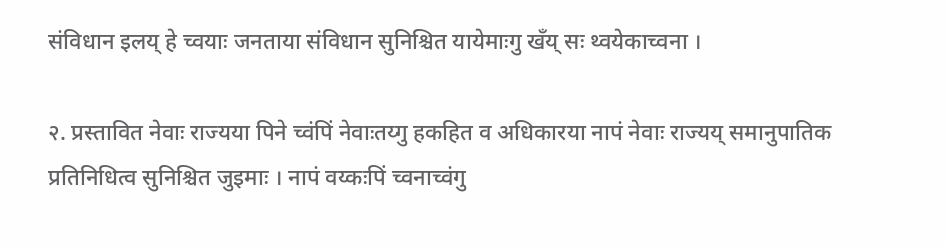संविधान इलय् हे च्वयाः जनताया संविधान सुनिश्चित यायेमाःगु खँय् सः थ्वयेकाच्वना ।

२. प्रस्तावित नेवाः राज्यया पिने च्वंपिं नेवाःतय्गु हकहित व अधिकारया नापं नेवाः राज्यय् समानुपातिक प्रतिनिधित्व सुनिश्चित जुइमाः । नापं वय्कःपिं च्वनाच्वंगु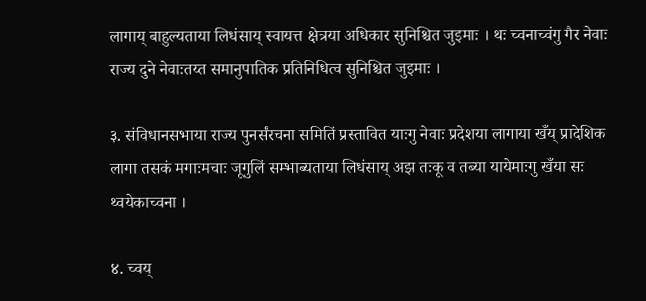लागाय् बाहुल्यताया लिधंसाय् स्वायत्त क्षेत्रया अधिकार सुनिश्चित जुइमाः । थः च्वनाच्वंगु गैर नेवाः राज्य दुने नेवाःतय्त समानुपातिक प्रतिनिधित्व सुनिश्चित जुइमाः ।

३. संविधानसभाया राज्य पुनर्संरचना समितिं प्रस्तावित याःगु नेवाः प्रदेशया लागाया खँय् प्रादेशिक लागा तसकं मगाःमचाः जूगुलिं सम्भाब्यताया लिधंसाय् अझ तःकू व तब्या यायेमाःगु खँया सः थ्वयेकाच्वना ।

४. च्वय्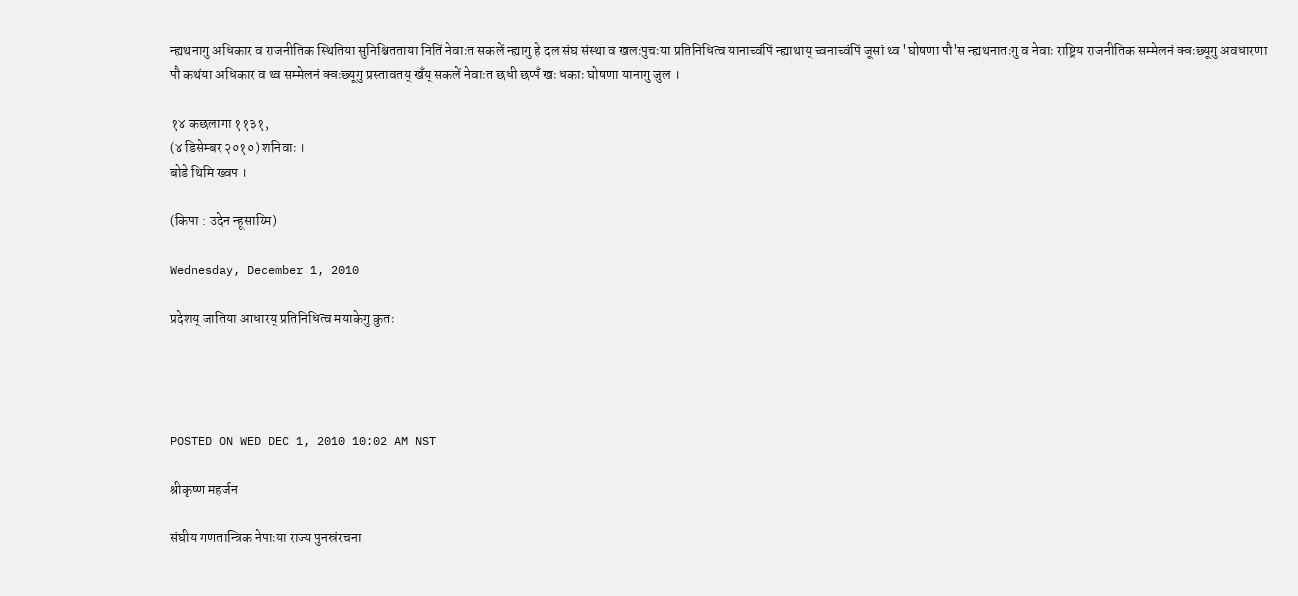न्ह्यथनागु अधिकार व राजनीतिक स्थितिया सुनिश्चितताया नितिं नेवाःत सकलें न्ह्यागु हे दल संघ संस्था व खलःपुचःया प्रतिनिधित्व यानाच्वंपिं न्ह्याथाय् च्वनाच्वंपिं जूसां थ्व 'घोषणा पौ'स न्ह्यथनातःगु व नेवाः राष्ट्रिय राजनीतिक सम्मेलनं क्वःछ्यूगु अवधारणा पौ कथंया अधिकार व थ्व सम्मेलनं क्वःछ्यूगु प्रस्तावतय् खँय् सकलें नेवाःत छधी छप्पँ खः धकाः घोषणा यानागु जुल ।

१४ कछलागा ११३१,
(४ डिसेम्बर २०१०) शनिवाः ।
बोडे थिमि ख्वप ।

(किपा : उदेन न्हूसाय्मि)

Wednesday, December 1, 2010

प्रदेशय् जातिया आधारय् प्रतिनिधित्व मयाकेगु कुतः




POSTED ON WED DEC 1, 2010 10:02 AM NST

श्रीकृष्ण महर्जन

संघीय गणतान्त्रिक नेपाःया राज्य पुनस्रंरचना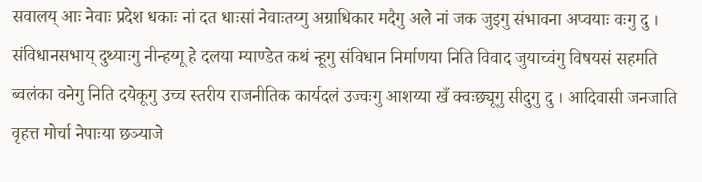सवालय् आः नेवाः प्रदेश धकाः नां दत धाःसां नेवाःतय्गु अग्राधिकार मदैगु अले नां जक जुइगु संभावना अप्वयाः वःगु दु । संविधानसभाय् दुथ्याःगु नीन्हय्गू हे दलया म्याण्डेत कथं न्हूगु संविधान निर्माणया निति विवाद जुयाच्वंगु विषयसं सहमति ब्वलंका वनेगु निति दयेकूगु उच्च स्तरीय राजनीतिक कार्यदलं उज्वःगु आशय्या खँ क्वःछ्यूगु सीदुगु दु । आदिवासी जनजाति वृहत्त मोर्चा नेपाःया छञ्याजे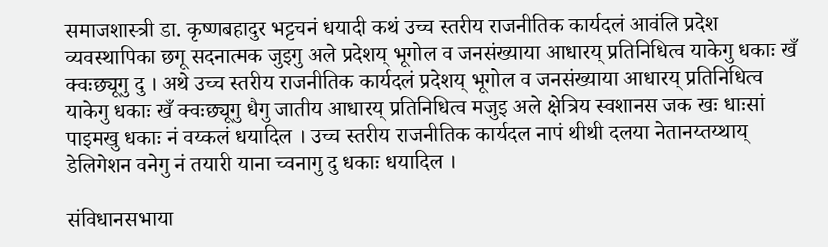समाजशास्त्री डा. कृष्णबहादुर भट्टचनं धयादी कथं उच्च स्तरीय राजनीतिक कार्यदलं आवंलि प्रदेश व्यवस्थापिका छगू सदनात्मक जुइगु अले प्रदेशय् भूगोल व जनसंख्याया आधारय् प्रतिनिधित्व याकेगु धकाः खँ क्वःछ्यूगु दु । अथे उच्च स्तरीय राजनीतिक कार्यदलं प्रदेशय् भूगोल व जनसंख्याया आधारय् प्रतिनिधित्व याकेगु धकाः खँ क्वःछ्यूगु धैगु जातीय आधारय् प्रतिनिधित्व मजुइ अले क्षेत्रिय स्वशानस जक खः धाःसां पाइमखु धकाः नं वय्कलं धयादिल । उच्च स्तरीय राजनीतिक कार्यदल नापं थीथी दलया नेतानय्तय्थाय् डेलिगेशन वनेगु नं तयारी याना च्वनागु दु धकाः धयादिल ।

संविधानसभाया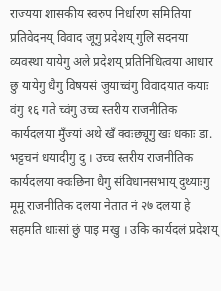राज्यया शासकीय स्वरुप निर्धारण समितिया प्रतिवेदनय् विवाद जूगु प्रदेशय् गुलि सदनया व्यवस्था यायेगु अले प्रदेशय् प्रतिनिधित्वया आधार छु यायेगु धैगु विषयसं जुयाच्वंगु विवादयात कयाः वंगु १६ गते च्वंगु उच्च स्तरीय राजनीतिक कार्यदलया मुँज्यां अथे खँ क्वःछ्यूगु खः धकाः डा. भट्टचनं धयादीगु दु । उच्च स्तरीय राजनीतिक कार्यदलया क्वःछिना धैगु संविधानसभाय् दुथ्याःगु मूमू राजनीतिक दलया नेतात नं २७ दलया हे सहमति धाःसां छुं पाइ मखु । उकि कार्यदलं प्रदेशय्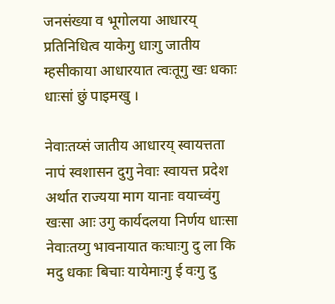जनसंख्या व भूगोलया आधारय् प्रतिनिधित्व याकेगु धाःगु जातीय म्हसीकाया आधारयात त्वःतूगु खः धकाः धाःसां छुं पाइमखु ।

नेवाःतय्सं जातीय आधारय् स्वायत्तता नापं स्वशासन दुगु नेवाः स्वायत्त प्रदेश अर्थात राज्यया माग यानाः वयाच्वंगु खःसा आः उगु कार्यदलया निर्णय धाःसा नेवाःतय्गु भावनायात कःघाःगु दु ला कि मदु धकाः बिचाः यायेमाःगु ई वःगु दु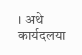। अथे कार्यदलया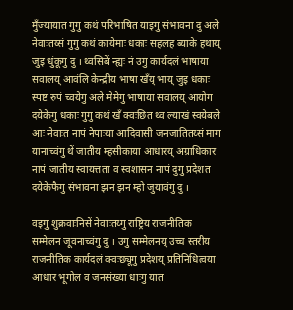मुँज्यायात गुगु कथं परिभाषित याइगु संभावना दु अले नेवाःतय्सं गुगु कथं कायेमाः धकाः सहलह ब्याके हथाय् जुइ धुंकूगु दु । थ्वसिबें न्ह्यः नं उगु कार्यदलं भाषाया सवालय् आवंलि केन्द्रीय भाषा खँय् भाय् जुइ धकाः स्पष्ट रुपं च्वयेगु अले मेमेगु भाषाया सवालय् आयोग दयेकेगु धकाः गुगु कथं खँ क्वःछित थ्व ल्याखं स्वयेबले आः नेवाःत नापं नेपाःया आदिवासी जनजातितय्सं माग यानाच्वंगु थें जातीय म्हसीकाया आधारय् अग्राधिकार नापं जातीय स्वायत्तता व स्वशासन नापं दुगु प्रदेशत दयेकेफैगु संभावना झन झन म्हो जुयावंगु दु ।

वइगु शुक्रवाःनिसें नेवाःतय्गु राष्ट्रिय राजनीतिक सम्मेलन जूवनाच्वंगु दु । उगु सम्मेलनय् उच्च स्तरीय राजनीतिक कार्यदलं क्वःछ्यूगु प्रदेशय् प्रतिनिधित्वया आधार भूगोल व जनसंख्या धाःगु यात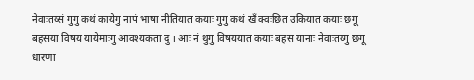नेवाःतय्सं गुगु कथं कायेगु नापं भाषा नीतियात कयाः गुगु कथं खँ क्वःछित उकियात कयाः छगू बहसया विषय यायेमाःगु आवश्यकता दु । आः नं थुगु विषययात कयाः बहस यानाः नेवाःतय्गु छगू धारणा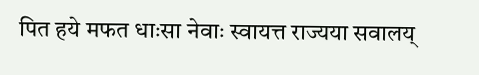पित हये मफत धाःसा नेवाः स्वायत्त राज्यया सवालय्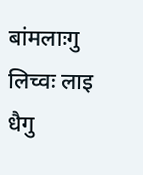बांमलाःगु लिच्वः लाइ धैगु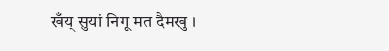खँय् सुयां निगू मत दैमखु ।